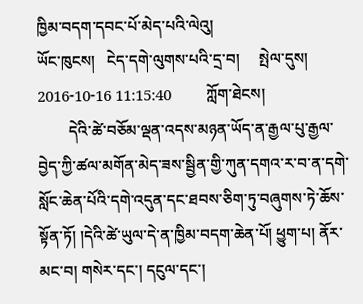ཁྱིམ་བདག་དབང་པོ་མེད་པའི་ལེའུ།
ཡོང་ཁུངས།   ངེད་དགེ་ལུགས་པའི་དྲ་བ།     སྤེལ་དུས།  2016-10-16 11:15:40         ཀློག་ཐེངས།
        དེའི་ཚེ་བཅོམ་ལྡན་འདས་མཉན་ཡོད་ན་རྒྱལ་པུ་རྒྱལ་བྱེད་ཀྱི་ཚལ་མགོན་མེད་ཟས་སྦྱིན་གྱི་ཀུན་དགའ་ར་བ་ན་དགེ་སློང་ཆེན་པོའི་དགེ་འདུན་དང་ཐབས་ཅིག་ཏུ་བཞུགས་ཏེ་ཆོས་སྟོན་ཏོ། །དེའི་ཚེ་ཡུལ་དེ་ན་ཁྱིམ་བདག་ཆེན་པོ། ཕྱུག་པ། ནོར་མང་བ། གསེར་དང་། དངུལ་དང་།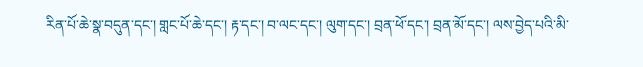རིན་པོ་ཆེ་སྣ་བདུན་དང་། གླང་པོ་ཆེ་དང་། རྟ་དང་། བ་ལང་དང་། ལུག་དང་། བྲན་ཕོ་དང་། བྲན་མོ་དང་། ལས་བྱེད་པའི་མི་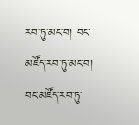རབ་ཏུ་མང་བ། བང་མཛོད་རབ་ཏུ་མང་བ། བང་མཛོད་རབ་ཏུ་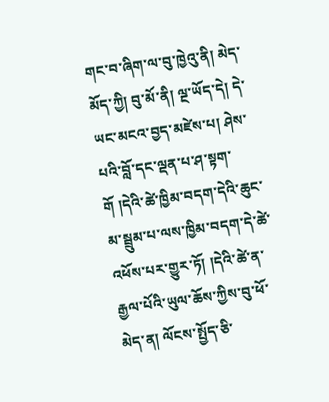གང་བ་ཞིག་ལ་བུ་ཁྱེའུ་ནི། མེད་མོད་ཀྱི། བུ་མོ་ནི། ལྔ་ཡོད་དེ། དེ་ཡང་མངའ་བྱད་མཛེས་པ། ཤེས་པའི་བློ་དང་ལྡན་པ་ཤ་སྟག་གོ །དེའི་ཚེ་ཁྱིམ་བདག་དེའི་ཆུང་མ་སྦྲུམ་པ་ལས་ཁྱིམ་བདག་དེ་ཚེ་འཕོས་པར་གྱུར་ཏོ། །དེའི་ཚེ་ན་རྒྱལ་པོའི་ཡུལ་ཆོས་ཀྱིས་བུ་ཕོ་མེད་ན། ལོངས་སྤྱོད་ཅི་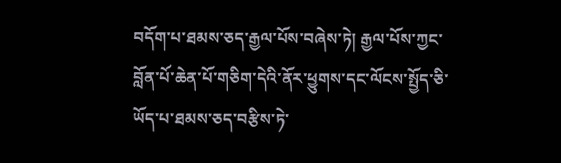བདོག་པ་ཐམས་ཅད་རྒྱལ་པོས་བཞེས་ཏེ། རྒྱལ་པོས་ཀྱང་བློན་པོ་ཆེན་པོ་གཅིག་དེའི་ནོར་ཕྱུགས་དང་ལོངས་སྤྱོད་ཅི་ཡོད་པ་ཐམས་ཅད་བརྩིས་ཏེ་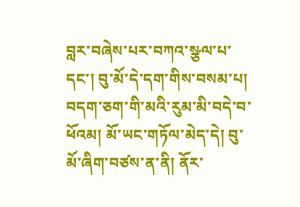བླར་བཞེས་པར་བཀའ་སྩལ་པ་དང་། བུ་མོ་དེ་དག་གིས་བསམ་པ། བདག་ཅག་གི་མའི་རུམ་མི་བདེ་བ་ཕོའམ། མོ་ཡང་གཏོལ་མེད་དེ། བུ་མོ་ཞིག་བཙས་ན་ནི། ནོར་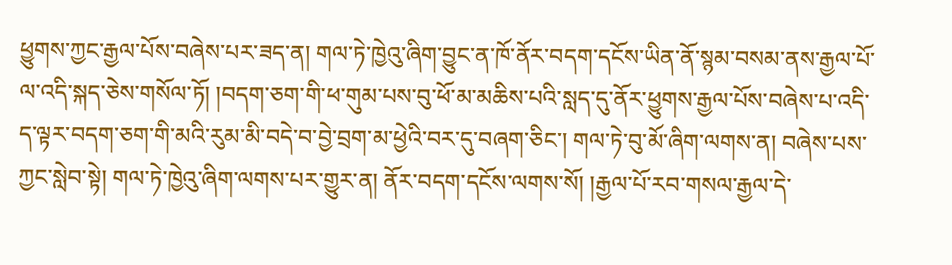ཕྱུགས་ཀྱང་རྒྱལ་པོས་བཞེས་པར་ཟད་ན། གལ་ཏེ་ཁྱེའུ་ཞིག་བྱུང་ན་ཁོ་ནོར་བདག་དངོས་ཡིན་ནོ་སྙམ་བསམ་ནས་རྒྱལ་པོ་ལ་འདི་སྐད་ཅེས་གསོལ་ཏོ། །བདག་ཅག་གི་ཕ་གུམ་པས་བུ་ཕོ་མ་མཆིས་པའི་སླད་དུ་ནོར་ཕྱུགས་རྒྱལ་པོས་བཞེས་པ་འདི་ད་ལྟར་བདག་ཅག་གི་མའི་རུམ་མི་བདེ་བ་བྱེ་བྲག་མ་ཕྱེའི་བར་དུ་བཞག་ཅིང་། གལ་ཏེ་བུ་མོ་ཞིག་ལགས་ན། བཞེས་པས་ཀྱང་སླེབ་སྟེ། གལ་ཏེ་ཁྱེའུ་ཞིག་ལགས་པར་གྱུར་ན། ནོར་བདག་དངོས་ལགས་སོ། །རྒྱལ་པོ་རབ་གསལ་རྒྱལ་དེ་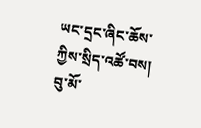ཡང་དྲང་ཞིང་ཆོས་ཀྱིས་སྲིད་འཚོ་བས། བུ་མོ་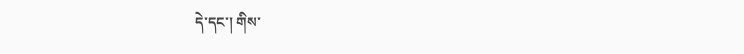དེ་དང་། གིས་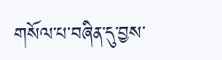གསོལ་པ་བཞིན་དུ་བྱས་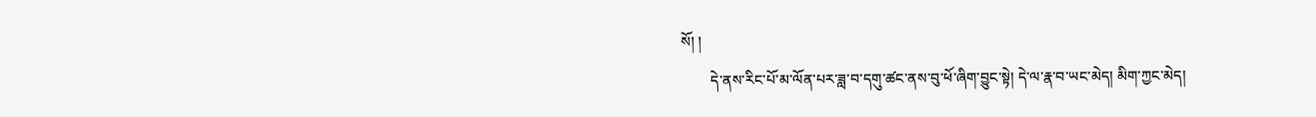སོ། །
        དེ་ནས་རིང་པོ་མ་ལོན་པར་ཟླ་བ་དགུ་ཚང་ནས་བུ་ཕོ་ཞིག་བྱུང་སྟེ། དེ་ལ་རྣ་བ་ཡང་མེད། མིག་ཀྱང་མེད།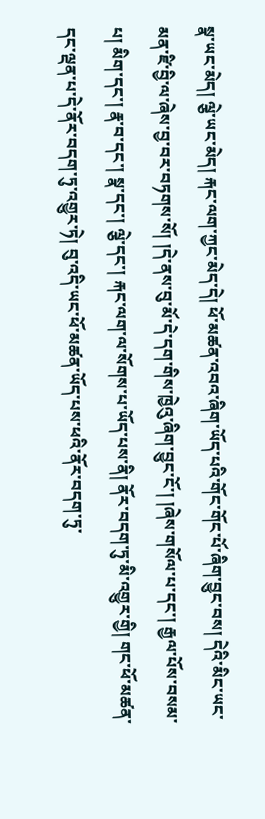སྣ་ཡང་མེད། ལྕེ་ཡང་མེད། རྐང་ལག་ཀྱང་མེད་དེ། ཕོ་མཚན་འབའ་ཞིག་ཡོད་པའི་གོང་གོང་པོ་ཞིག་བྱུང་བས། དེའི་མིང་ཡང་མན་ཛི་བྱི་ལ་ཞེས་བྱ་བར་བཏགས་སོ། །དེ་ནས་བུ་མོ་དེ་དག་གིས་ཁྱེའུ་ཞིག་བྱུང་ངོ་། །ཞེས་གསོལ་པ་དང་། རྒྱལ་པོས་བསམ་པ། མིག་དང་། རྣ་བ་དང་། སྣ་དང་། ལྕེ་དང་། རྐང་ལག་ལ་སོགས་པ་ཡོད་པས་ནི། ནོར་བདག་ཏུ་མི་འགྱུར་གྱི། གང་ཕོ་མཚན་དང་ལྡན་པ་དེ་ནོར་བདག་ཏུ་འགྱུར་ཏེ། བུ་འདི་ཡང་ཕོ་མཚན་ཡོད་པས་ཕའི་ནོར་བདག་ཏུ་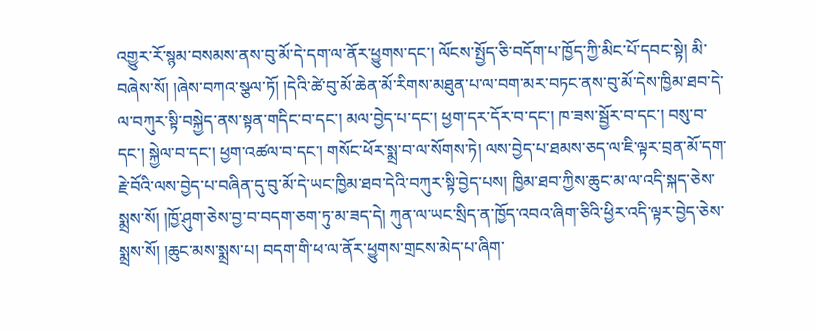འགྱུར་རོ་སྙམ་བསམས་ནས་བུ་མོ་དེ་དག་ལ་ནོར་ཕྱུགས་དང་། ལོངས་སྤྱོད་ཅི་བདོག་པ་ཁྱོད་ཀྱི་མིང་པོ་དབང་སྟེ། མི་བཞེས་སོ། །ཞེས་བཀའ་སྩལ་ཏོ། །དེའི་ཚེ་བུ་མོ་ཆེན་མོ་རིགས་མཐུན་པ་ལ་བག་མར་བཏང་ནས་བུ་མོ་དེས་ཁྱིམ་ཐབ་དེ་ལ་བཀུར་སྟི་བསྐྱེད་ནས་སྟན་གདིང་བ་དང་། མལ་བྱེད་པ་དང་། ཕྱག་དར་དོར་བ་དང་། ཁ་ཟས་སྦྱོར་བ་དང་། བསུ་བ་དང་། སྐྱེལ་བ་དང་། ཕྱག་འཚལ་བ་དང་། གསོང་ཕོར་སྨྲ་བ་ལ་སོགས་ཏེ། ལས་བྱེད་པ་ཐམས་ཅད་ལ་ཇི་ལྟར་བྲན་མོ་དག་རྗེ་བོའི་ལས་བྱེད་པ་བཞིན་དུ་བུ་མོ་དེ་ཡང་ཁྱིམ་ཐབ་དེའི་བཀུར་སྟི་བྱེད་པས། ཁྱིམ་ཐབ་ཀྱིས་ཆུང་མ་ལ་འདི་སྐད་ཅེས་སྨྲས་སོ། །ཁྱོ་ཤུག་ཅེས་བྱ་བ་བདག་ཅག་ཏུ་མ་ཟད་དེ། ཀུན་ལ་ཡང་སྲིད་ན་ཁྱོད་འབའ་ཞིག་ཅིའི་ཕྱིར་འདི་ལྟར་བྱེད་ཅེས་སྨྲས་སོ། །ཆུང་མས་སྨྲས་པ། བདག་གི་ཕ་ལ་ནོར་ཕྱུགས་གྲངས་མེད་པ་ཞིག་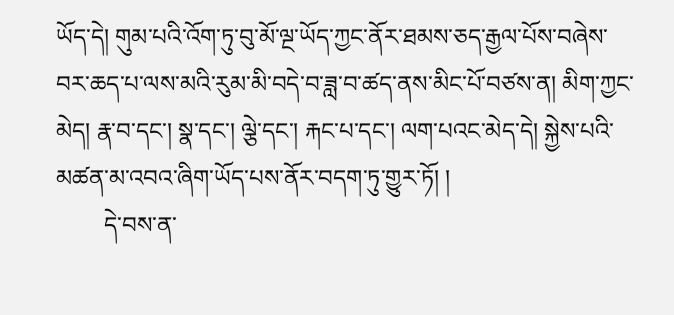ཡོད་དེ། གུམ་པའི་འོག་ཏུ་བུ་མོ་ལྔ་ཡོད་ཀྱང་ནོར་ཐམས་ཅད་རྒྱལ་པོས་བཞེས་བར་ཆད་པ་ལས་མའི་རུམ་མི་བདེ་བ་ཟླ་བ་ཚད་ནས་མིང་པོ་བཙས་ན། མིག་ཀྱང་མེད། རྣ་བ་དང་། སྣ་དང་། ལྕེ་དང་། རྐང་པ་དང་། ལག་པའང་མེད་དེ། སྐྱེས་པའི་མཚན་མ་འབའ་ཞིག་ཡོད་པས་ནོར་བདག་ཏུ་གྱུར་ཏོ། །
        དེ་བས་ན་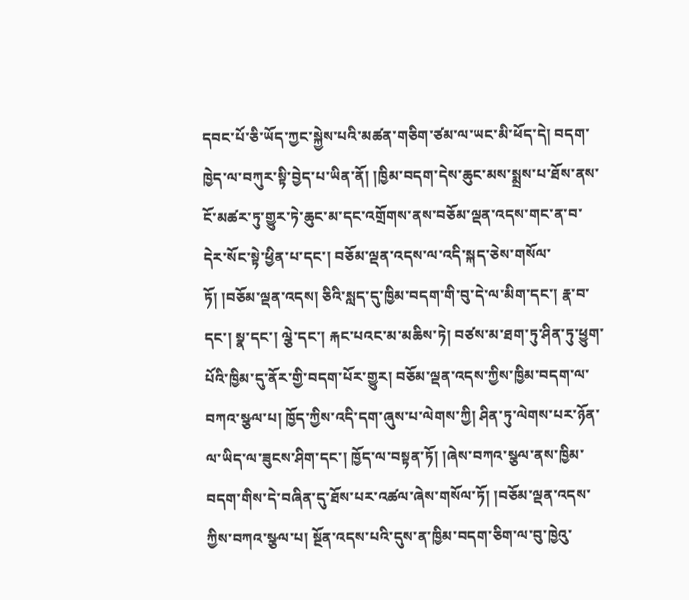དབང་པོ་ཅི་ཡོད་ཀྱང་སྐྱེས་པའི་མཚན་གཅིག་ཙམ་ལ་ཡང་མི་ཕོད་དེ། བདག་ཁྱེད་ལ་བཀུར་སྟི་བྱེད་པ་ཡིན་ནོ། །ཁྱིམ་བདག་དེས་ཆུང་མས་སྨྲས་པ་ཐོས་ནས་ངོ་མཚར་ཏུ་གྱུར་ཏེ་ཆུང་མ་དང་འགྲོགས་ནས་བཅོམ་ལྡན་འདས་གང་ན་བ་དེར་སོང་སྟེ་ཕྱིན་པ་དང་། བཅོམ་ལྡན་འདས་ལ་འདི་སྐད་ཅེས་གསོལ་ཏོ། །བཅོམ་ལྡན་འདས། ཅིའི་སླད་དུ་ཁྱིམ་བདག་གི་བུ་དེ་ལ་མིག་དང་། རྣ་བ་དང་། སྣ་དང་། ལྕེ་དང་། རྐང་པའང་མ་མཆིས་ཏེ། བཙས་མ་ཐག་ཏུ་ཤིན་ཏུ་ཕྱུག་པོའི་ཁྱིམ་དུ་ནོར་གྱི་བདག་པོར་གྱུར། བཅོམ་ལྡན་འདས་ཀྱིས་ཁྱིམ་བདག་ལ་བཀའ་སྩལ་པ། ཁྱོད་ཀྱིས་འདི་དག་ཞུས་པ་ལེགས་ཀྱི། ཤིན་ཏུ་ལེགས་པར་ཉོན་ལ་ཡིད་ལ་ཟུངས་ཤིག་དང་། ཁྱོད་ལ་བསྟན་ཏོ། །ཞེས་བཀའ་སྩལ་ནས་ཁྱིམ་བདག་གིས་དེ་བཞིན་དུ་ཐོས་པར་འཚལ་ཞེས་གསོལ་ཏོ། །བཅོམ་ལྡན་འདས་ཀྱིས་བཀའ་སྩལ་པ། སྔོན་འདས་པའི་དུས་ན་ཁྱིམ་བདག་ཅིག་ལ་བུ་ཁྱེའུ་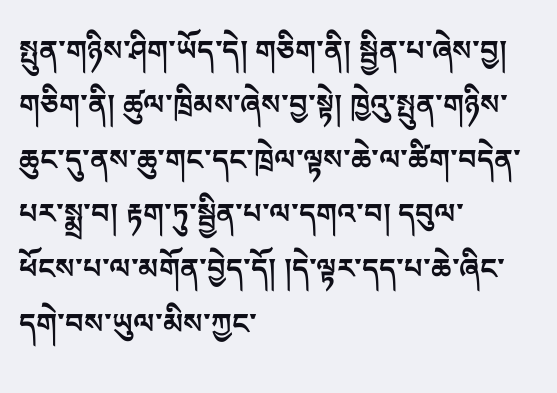སྤུན་གཉིས་ཤིག་ཡོད་དེ། གཅིག་ནི། སྦྱིན་པ་ཞེས་བྱ། གཅིག་ནི། ཚུལ་ཁྲིམས་ཞེས་བྱ་སྟེ། ཁྱེའུ་སྤུན་གཉིས་ཆུང་དུ་ནས་ཆུ་གང་དང་ཁྲེལ་ལྟས་ཆེ་ལ་ཚིག་བདེན་པར་སྨྲ་བ། རྟག་ཏུ་སྦྱིན་པ་ལ་དགའ་བ། དབུལ་ཕོངས་པ་ལ་མགོན་བྱེད་དོ། །དེ་ལྟར་དད་པ་ཆེ་ཞིང་དགེ་བས་ཡུལ་མིས་ཀྱང་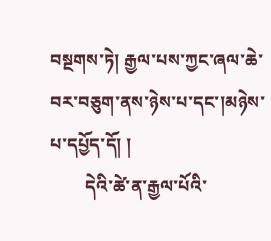བསྔགས་ཏེ། རྒྱལ་པས་ཀྱང་ཞལ་ཆེ་བར་བཅུག་ནས་ཉེས་པ་དང་།མཉེས་པ་དཔྱོད་དོ། །
        དེའི་ཚེ་ན་རྒྱལ་པོའི་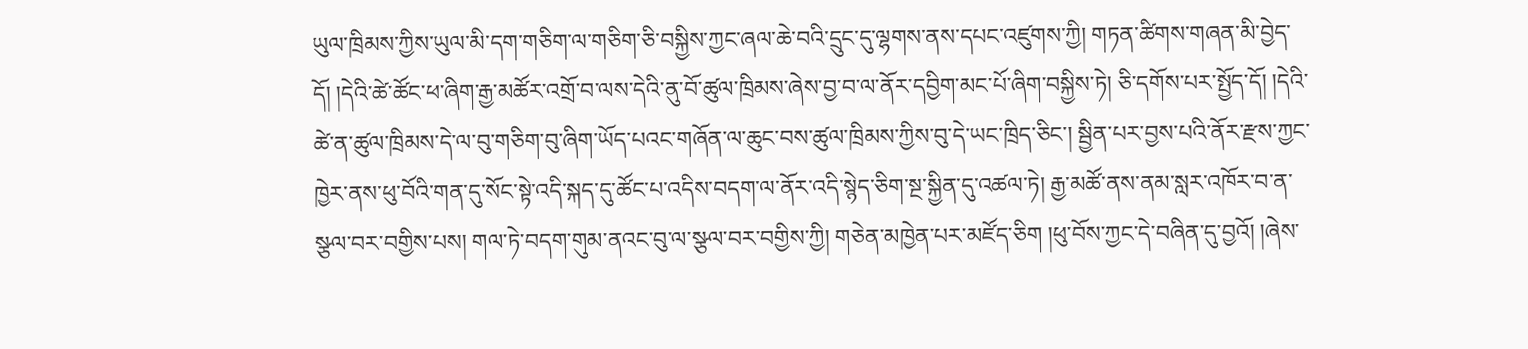ཡུལ་ཁྲིམས་ཀྱིས་ཡུལ་མི་དག་གཅིག་ལ་གཅིག་ཅི་བསྐྱིས་ཀྱང་ཞལ་ཆེ་བའི་དྲུང་དུ་ལྷགས་ནས་དཔང་འཛུགས་ཀྱི། གཏན་ཚིགས་གཞན་མི་བྱེད་དོ། །དེའི་ཚེ་ཚོང་ཕ་ཞིག་རྒྱ་མཚོར་འགྲོ་བ་ལས་དེའི་ནུ་བོ་ཚུལ་ཁྲིམས་ཞེས་བྱ་བ་ལ་ནོར་དབྱིག་མང་པོ་ཞིག་བསྐྱིས་ཏེ། ཅི་དགོས་པར་སྤྱོད་དོ། །དེའི་ཚེ་ན་ཚུལ་ཁྲིམས་དེ་ལ་བུ་གཅིག་བུ་ཞིག་ཡོད་པའང་གཞོན་ལ་ཆུང་བས་ཚུལ་ཁྲིམས་ཀྱིས་བུ་དེ་ཡང་ཁྲིད་ཅིང་། སྦྱིན་པར་བྱས་པའི་ནོར་རྫས་ཀྱང་ཁྱེར་ནས་ཕུ་བོའི་གན་དུ་སོང་སྟེ་འདི་སྐད་དུ་ཚོང་པ་འདིས་བདག་ལ་ནོར་འདི་སྙེད་ཅིག་སྔ་སྐྱིན་དུ་འཚལ་ཏེ། རྒྱ་མཚོ་ནས་ནམ་སླར་འཁོར་བ་ན་སྩལ་བར་བགྱིས་པས། གལ་ཏེ་བདག་གུམ་ནའང་བུ་ལ་སྩལ་བར་བགྱིས་ཀྱི། གཅེན་མཁྱེན་པར་མཛོད་ཅིག །ཕུ་བོས་ཀྱང་དེ་བཞིན་དུ་བྱའོ། །ཞེས་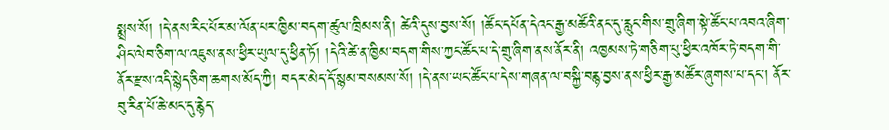སྨྲས་སོ། །དེ་ནས་རིང་པོར་མ་ལོན་པར་ཁྱིམ་བདག་ཚུལ་ཁྲིམས་ནི། ཚེའི་དུས་བྱས་སོ། །ཚོང་དཔོན་དེའང་རྒྱ་མཚོའི་ནང་དུ་རླུང་གིས་གྲུ་ཞིག་སྟེ་ཚོང་པ་འབའ་ཞིག་ཤིང་ལེབ་ཅིག་ལ་འཇུས་ནས་ཕྱིར་ཡུལ་དུ་ཕྱིན་ཏོ། །དེའི་ཚེ་ན་ཁྱིམ་བདག་གིས་ཀྱང་ཚོང་པ་དེ་གྲུ་ཞིག་ནས་ནོར་ནི། འཁྱམས་ཏེ་གཅིག་པུ་ཕྱིར་འཁོར་ཏེ་བདག་གི་ནོར་རྫས་འདི་སྙེད་ཅིག་ཆགས་མོད་ཀྱི། བདར་མེད་དོ་སྙམ་བསམས་སོ། །དེ་ནས་ཡང་ཚོང་པ་དེས་གཞན་ལ་བསྐྱི་བརྙ་བྱས་ནས་ཕྱིར་རྒྱ་མཚོར་ཞུགས་པ་དང་། ནོར་བུ་རིན་པོ་ཆེ་མང་དུ་རྙེད་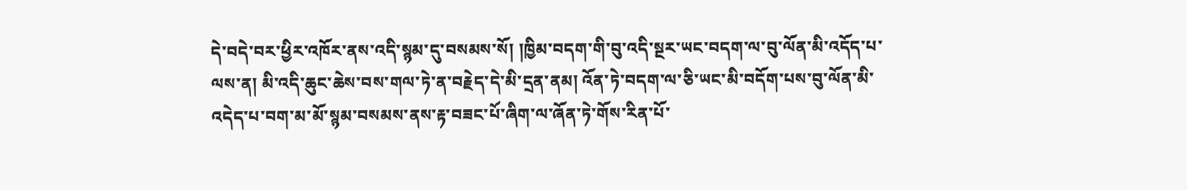དེ་བདེ་བར་ཕྱིར་འཁོར་ནས་འདི་སྙམ་དུ་བསམས་སོ། །ཁྱིམ་བདག་གི་བུ་འདི་སྔར་ཡང་བདག་ལ་བུ་ལོན་མི་འདོད་པ་ལས་ན། མི་འདི་ཆུང་ཆེས་བས་གལ་ཏེ་ན་བརྗེད་དེ་མི་དྲན་ནམ། འོན་ཏེ་བདག་ལ་ཅི་ཡང་མི་བདོག་པས་བུ་ལོན་མི་འདེད་པ་བག་མ་མོ་སྙམ་བསམས་ནས་རྟ་བཟང་པོ་ཞིག་ལ་ཞོན་ཏེ་གོས་རིན་པོ་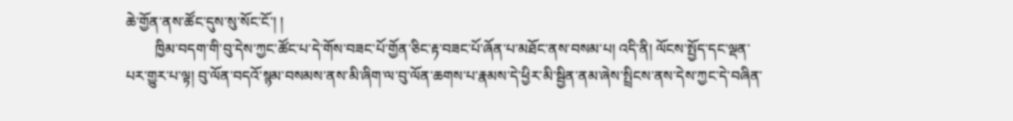ཆེ་གྱོན་ནས་ཚོང་དུས་སུ་སོང་ངོ་། །
        ཁྱིམ་བདག་གི་བུ་དེས་ཀྱང་ཚོང་པ་དེ་གོས་བཟང་པོ་གྱོན་ཅིང་རྟ་བཟང་པོ་ཞོན་པ་མཐོང་ནས་བསམ་པ། འདི་ནི། ལོངས་སྤྱོད་དང་ལྡན་པར་གྱུར་པ་ལྟ། བུ་ལོན་བདའོ་སྙམ་བསམས་ནས་མི་ཞིག་ལ་བུ་ལོན་ཆགས་པ་རྣམས་དེ་ཕྱིར་མི་སྦྱིན་ནམ་ཞེས་སྤྲིངས་ནས་དེས་ཀྱང་དེ་བཞིན་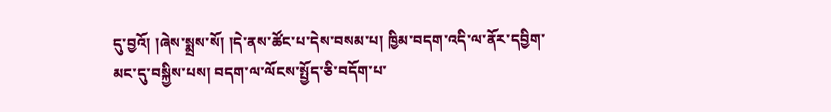དུ་བྱའོ། །ཞེས་སྨྲས་སོ། །དེ་ནས་ཚོང་པ་དེས་བསམ་པ། ཁྱིམ་བདག་འདི་ལ་ནོར་དབྱིག་མང་དུ་བསྐྱིས་པས། བདག་ལ་ལོངས་སྤྱོད་ཅི་བདོག་པ་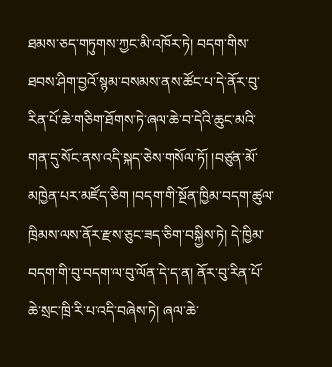ཐམས་ཅད་གཏུགས་ཀྱང་མི་འཁོར་ཏེ། བདག་གིས་ཐབས་ཤིག་བྱའོ་སྙམ་བསམས་ནས་ཚོང་པ་དེ་ནོར་བུ་རིན་པོ་ཆེ་གཅིག་ཐོགས་ཏེ་ཞལ་ཆེ་བ་དེའི་ཆུང་མའི་གན་དུ་སོང་ནས་འདི་སྐད་ཅེས་གསོལ་ཏོ། །བཙུན་མོ་མཁྱེན་པར་མཛོད་ཅིག །བདག་གི་སྔོན་ཁྱིམ་བདག་ཚུལ་ཁྲིམས་ལས་ནོར་རྫས་ཅུང་ཟད་ཅིག་བསྐྱིས་ཏེ། དེ་ཁྱིམ་བདག་གི་བུ་བདག་ལ་བུ་ལོན་དེ་ད་ན། ནོར་བུ་རིན་པོ་ཆེ་སྲང་ཁྲི་རི་པ་འདི་བཞེས་ཏེ། ཞལ་ཆེ་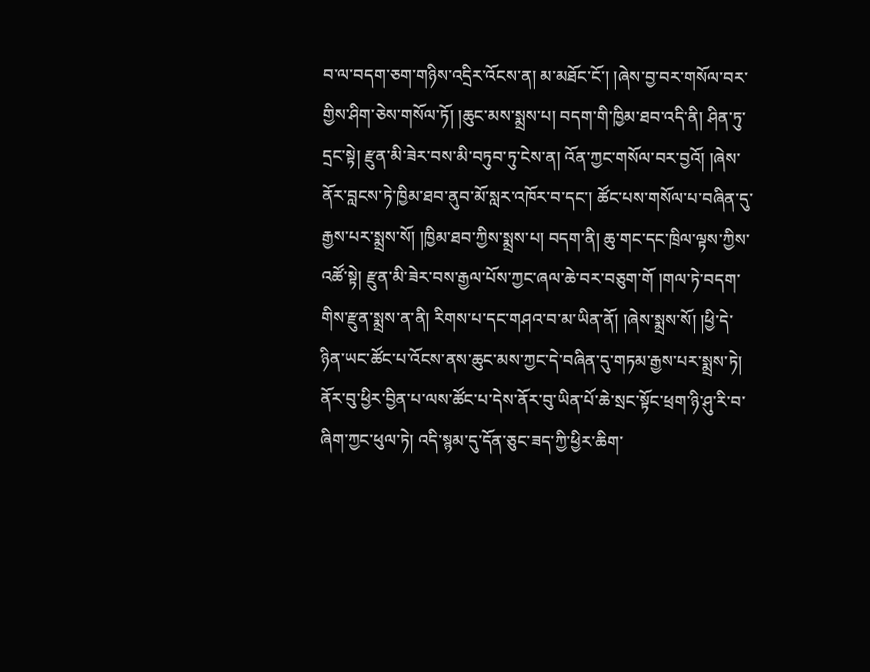བ་ལ་བདག་ཅག་གཉིས་འདྲིར་འོངས་ན། མ་མཐོང་ངོ་། །ཞེས་བྱ་བར་གསོལ་བར་གྱིས་ཤིག་ཅེས་གསོལ་ཏོ། །ཆུང་མས་སྨྲས་པ། བདག་གི་ཁྱིམ་ཐབ་འདི་ནི། ཤིན་ཏུ་དྲང་སྟེ། རྫུན་མི་ཟེར་བས་མི་བཏུབ་ཏུ་ངེས་ན། འོན་ཀྱང་གསོལ་བར་བྱའོ། །ཞེས་ནོར་བླངས་ཏེ་ཁྱིམ་ཐབ་ནུབ་མོ་སླར་འཁོར་བ་དང་། ཚོང་པས་གསོལ་པ་བཞིན་དུ་རྒྱས་པར་སྨྲས་སོ། །ཁྱིམ་ཐབ་ཀྱིས་སྨྲས་པ། བདག་ནི། ཆུ་གང་དང་ཁྲིལ་ལྟས་ཀྱིས་འཚོ་སྟེ། རྫུན་མི་ཟེར་བས་རྒྱལ་པོས་ཀྱང་ཞལ་ཆེ་བར་བཅུག་གོ །གལ་ཏེ་བདག་གིས་རྫུན་སྨྲས་ན་ནི། རིགས་པ་དང་གཤའ་བ་མ་ཡིན་ནོ། །ཞེས་སྨྲས་སོ། །ཕྱི་དེ་ཉིན་ཡང་ཚོང་པ་འོངས་ནས་ཆུང་མས་ཀྱང་དེ་བཞིན་དུ་གཏམ་རྒྱས་པར་སྨྲས་ཏེ། ནོར་བུ་ཕྱིར་བྱིན་པ་ལས་ཚོང་པ་དེས་ནོར་བུ་ཡིན་པོ་ཆེ་སྲང་སྟོང་ཕྲག་ཉི་ཤུ་རི་བ་ཞིག་ཀྱང་ཕུལ་ཏེ། འདི་སྙམ་དུ་དོན་ཅུང་ཟད་ཀྱི་ཕྱིར་ཆིག་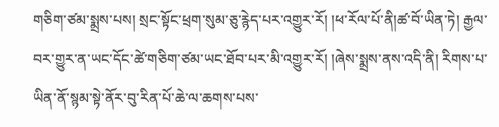གཅིག་ཙམ་སྨྲས་པས། སྲང་སྟོང་ཕྲག་སུམ་ཅུ་རྙེད་པར་འགྱུར་རོ། །ཕ་རོལ་པོ་ནི།ཚ་བོ་ཡིན་ཏེ། རྒྱལ་བར་གྱུར་ན་ཡང་དོང་ཚེ་གཅིག་ཙམ་ཡང་ཐོབ་པར་མི་འགྱུར་རོ། །ཞེས་སྨྲས་ནས་འདི་ནི། རིགས་པ་ཡིན་ནོ་སྙམ་སྟེ་ནོར་བུ་རིན་པོ་ཆེ་ལ་ཆགས་པས་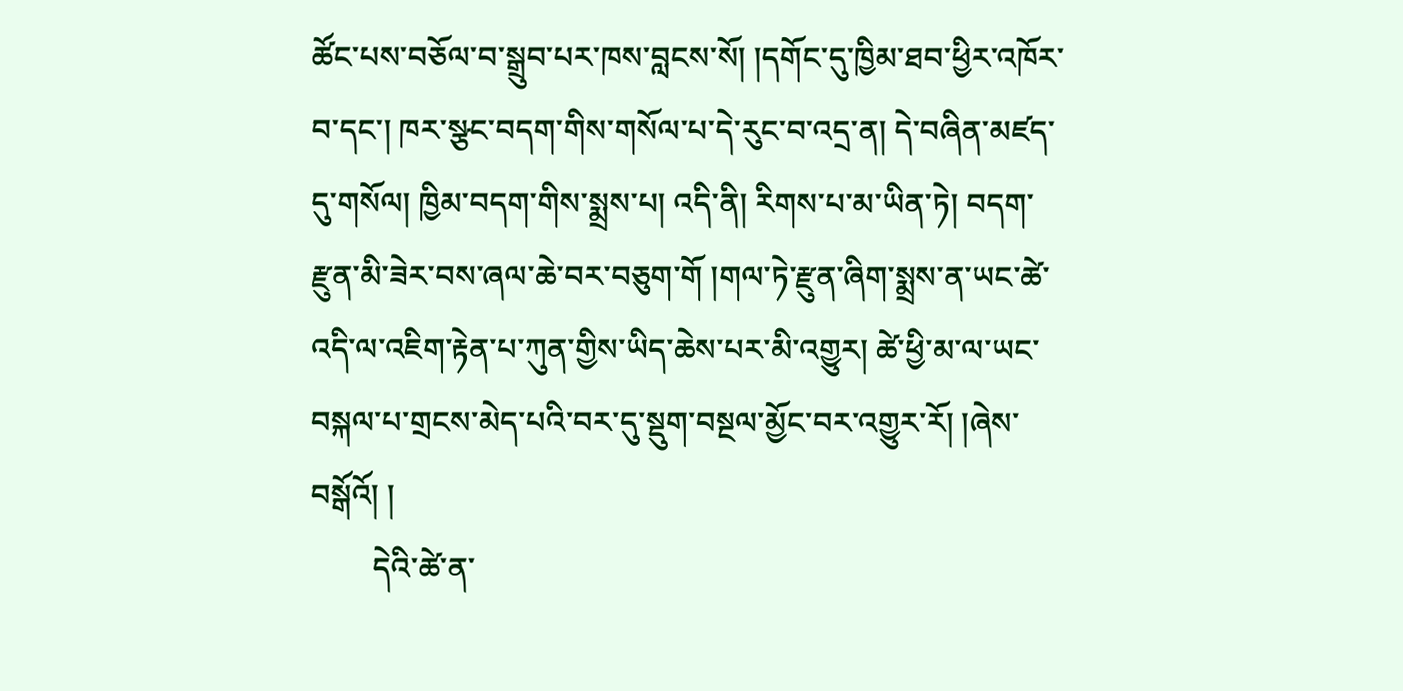ཚོང་པས་བཅོལ་བ་སྒྲུབ་པར་ཁས་བླངས་སོ། །དགོང་དུ་ཁྱིམ་ཐབ་ཕྱིར་འཁོར་བ་དང་། ཁར་སྩང་བདག་གིས་གསོལ་པ་དེ་རུང་བ་འདྲ་ན། དེ་བཞིན་མཛད་དུ་གསོལ། ཁྱིམ་བདག་གིས་སྨྲས་པ། འདི་ནི། རིགས་པ་མ་ཡིན་ཏེ། བདག་རྫུན་མི་ཟེར་བས་ཞལ་ཆེ་བར་བཅུག་གོ །གལ་ཏེ་རྫུན་ཞིག་སྨྲས་ན་ཡང་ཚེ་འདི་ལ་འཇིག་རྟེན་པ་ཀུན་གྱིས་ཡིད་ཆེས་པར་མི་འགྱུར། ཚེ་ཕྱི་མ་ལ་ཡང་བསྐལ་པ་གྲངས་མེད་པའི་བར་དུ་སྡུག་བསྔལ་མྱོང་བར་འགྱུར་རོ། །ཞེས་བསྒོའོ། །
        དེའི་ཚེ་ན་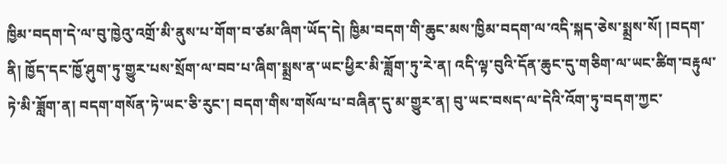ཁྱིམ་བདག་དེ་ལ་བུ་ཁྱེའུ་འགྲོ་མི་ནུས་པ་གོག་བ་ཙམ་ཞིག་ཡོད་དེ། ཁྱིམ་བདག་གི་ཆུང་མས་ཁྱིམ་བདག་ལ་འདི་སྐད་ཅེས་སྨྲས་སོ། །བདག་ནི། ཁྱོད་དང་ཁྱོ་ཤུག་ཏུ་གྱུར་པས་སྲོག་ལ་བབ་པ་ཞིག་སྨྲས་ན་ཡང་ཕྱིར་མི་ཟློག་ཏུ་རེ་ན། འདི་ལྟ་བུའི་དོན་ཆུང་དུ་གཅིག་ལ་ཡང་ཚིག་བརྟུལ་ཏེ་མི་ཟློག་ན། བདག་གསོན་ཏེ་ཡང་ཅི་རུང་། བདག་གིས་གསོལ་པ་བཞིན་དུ་མ་གྱུར་ན། བུ་ཡང་བསད་ལ་དེའི་འོག་ཏུ་བདག་ཀྱང་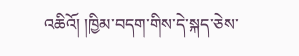འཆིའོ། །ཁྱིམ་བདག་གིས་དེ་སྐད་ཅེས་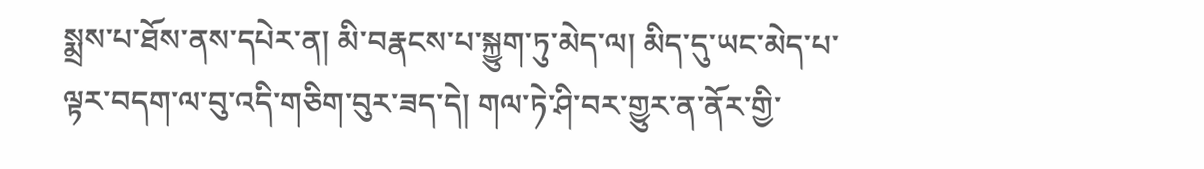སྨྲས་པ་ཐོས་ནས་དཔེར་ན། མི་བརྣངས་པ་སྐྱུག་ཏུ་མེད་ལ། མིད་དུ་ཡང་མེད་པ་ལྟར་བདག་ལ་བུ་འདི་གཅིག་བུར་ཟད་དེ། གལ་ཏེ་ཤི་བར་གྱུར་ན་ནོར་གྱི་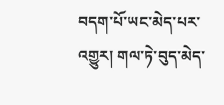བདག་པོ་ཡང་མེད་པར་འགྱུར། གལ་ཏེ་བུད་མེད་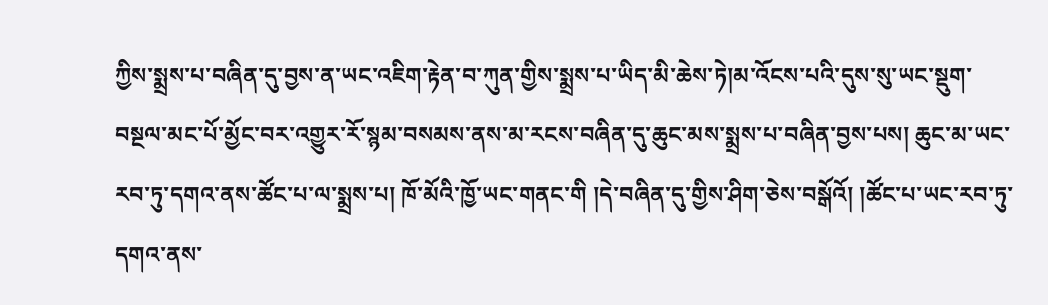ཀྱིས་སྨྲས་པ་བཞིན་དུ་བྱས་ན་ཡང་འཇིག་རྟེན་བ་ཀུན་གྱིས་སྨྲས་པ་ཡིད་མི་ཆེས་ཏེ།མ་འོངས་པའི་དུས་སུ་ཡང་སྡུག་བསྔལ་མང་པོ་མྱོང་བར་འགྱུར་རོ་སྙམ་བསམས་ནས་མ་རངས་བཞིན་དུ་ཆུང་མས་སྨྲས་པ་བཞིན་བྱས་པས། ཆུང་མ་ཡང་རབ་ཏུ་དགའ་ནས་ཚོང་པ་ལ་སྨྲས་པ། ཁོ་མོའི་ཁྱོ་ཡང་གནང་གི །དེ་བཞིན་དུ་གྱིས་ཤིག་ཅེས་བསྒོའོ། །ཚོང་པ་ཡང་རབ་ཏུ་དགའ་ནས་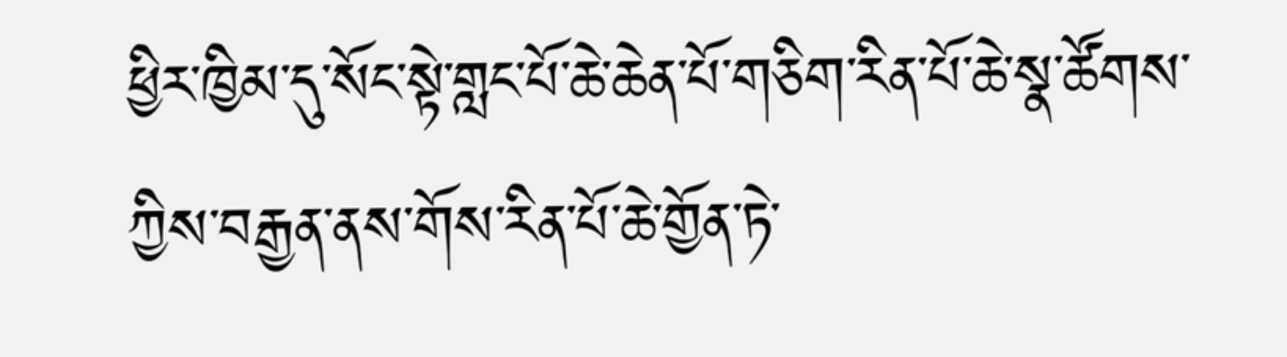ཕྱིར་ཁྱིམ་དུ་སོང་སྟེ་གླང་པོ་ཆེ་ཆེན་པོ་གཅིག་རིན་པོ་ཆེ་སྣ་ཚོགས་ཀྱིས་བརྒྱན་ནས་གོས་རིན་པོ་ཆེ་གྱོན་ཏེ་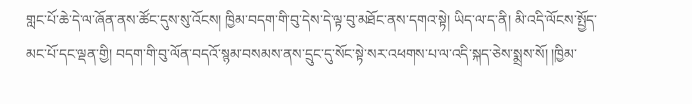གླང་པོ་ཆེ་དེ་ལ་ཞོན་ནས་ཚོང་དུས་སུ་འོངས། ཁྱིམ་བདག་གི་བུ་དེས་དེ་ལྟ་བུ་མཐོང་ནས་དགའ་སྟེ། ཡིད་ལ་ད་ནི། མི་འདི་ལོངས་སྤྱོད་མང་པོ་དང་ལྡན་གྱི། བདག་གི་བུ་ལོན་བདའོ་སྙམ་བསམས་ནས་དྲུང་དུ་སོང་སྟེ་སར་འཕགས་པ་ལ་འདི་སྐད་ཅེས་སྨྲས་སོ། །ཁྱིམ་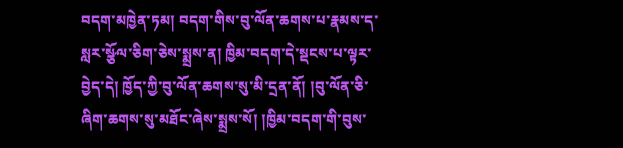བདག་མཁྱེན་ཏམ། བདག་གིས་བུ་ལོན་ཆགས་པ་རྣམས་ད་སླར་སྩོལ་ཅིག་ཅེས་སྨྲས་ན། ཁྱིམ་བདག་དེ་སྡངས་པ་ལྟར་བྱེད་དེ། ཁྱོད་ཀྱི་བུ་ལོན་ཆགས་སུ་མི་དྲན་ནོ། །བུ་ལོན་ཅི་ཞིག་ཆགས་སུ་མཐོང་ཞེས་སྨྲས་སོ། །ཁྱིམ་བདག་གི་བུས་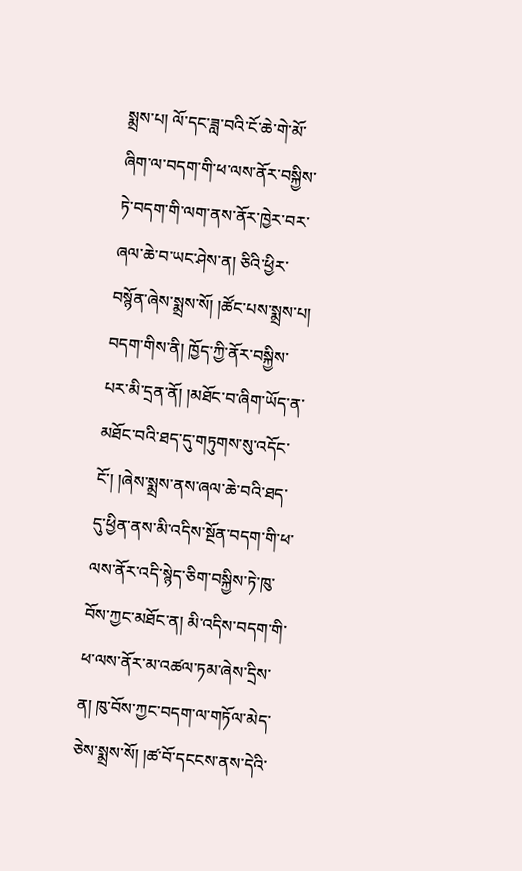སྨྲས་པ། ལོ་དང་ཟླ་བའི་ངོ་ཆེ་གེ་མོ་ཞིག་ལ་བདག་གི་ཕ་ལས་ནོར་བསྐྱིས་ཏེ་བདག་གི་ལག་ནས་ནོར་ཁྱེར་བར་ཞལ་ཆེ་བ་ཡང་ཤེས་ན། ཅིའི་ཕྱིར་བསྙོན་ཞེས་སྨྲས་སོ། །ཚོང་པས་སྨྲས་པ། བདག་གིས་ནི། ཁྱོད་ཀྱི་ནོར་བསྐྱིས་པར་མི་དྲན་ནོ། །མཐོང་བ་ཞིག་ཡོད་ན་མཐོང་བའི་ཐད་དུ་གཏུགས་སུ་འདོང་ངོ་། །ཞེས་སྨྲས་ནས་ཞལ་ཆེ་བའི་ཐད་དུ་ཕྱིན་ནས་མི་འདིས་སྔོན་བདག་གི་ཕ་ལས་ནོར་འདི་སྙེད་ཅིག་བསྐྱིས་ཏེ་ཁུ་བོས་ཀྱང་མཐོང་ན། མི་འདིས་བདག་གི་ཕ་ལས་ནོར་མ་འཚལ་ཏམ་ཞེས་དྲིས་ན། ཁུ་བོས་ཀྱང་བདག་ལ་གཏོལ་མེད་ཅེས་སྨྲས་སོ། །ཚ་བོ་དངངས་ནས་དེའི་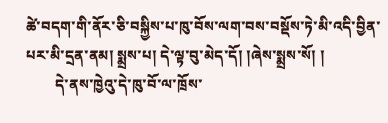ཚེ་བདག་གི་ནོར་ཅི་བསྐྱིས་པ་ཁུ་བོས་ལག་བས་བསྡོས་ཏེ་མི་འདི་བྱིན་པར་མི་དྲན་ནམ། སྨྲས་པ། དེ་ལྟ་བུ་མེད་དོ། །ཞེས་སྨྲས་སོ། །
        དེ་ནས་ཁྱེའུ་དེ་ཁུ་བོ་ལ་ཁྲོས་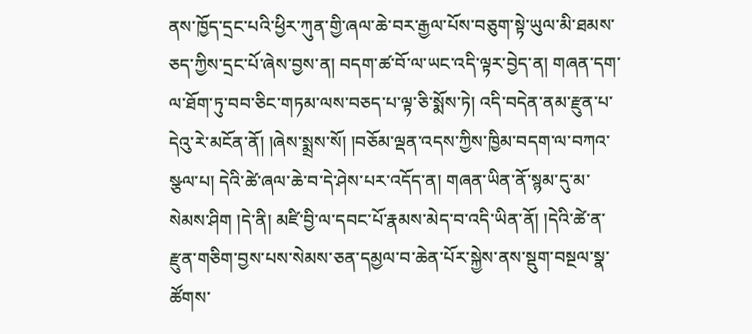ནས་ཁྱོད་དྲང་པའི་ཕྱིར་ཀུན་གྱི་ཞལ་ཆེ་བར་རྒྱལ་པོས་བཅུག་སྟེ་ཡུལ་མི་ཐམས་ཅད་ཀྱིས་དྲང་པོ་ཞེས་བྱས་ན། བདག་ཚ་བོ་ལ་ཡང་འདི་ལྟར་བྱེད་ན། གཞན་དག་ལ་ཐོག་ཏུ་བབ་ཅིང་གཏམ་ལས་བཅད་པ་ལྟ་ཅི་སྨོས་ཏེ། འདི་བདེན་ནམ་རྫུན་པ་དེའུ་རེ་མངོན་ནོ། །ཞེས་སྨྲས་སོ། །བཅོམ་ལྡན་འདས་ཀྱིས་ཁྱིམ་བདག་ལ་བཀའ་སྩལ་པ། དེའི་ཚེ་ཞལ་ཆེ་བ་དེ་ཤེས་པར་འདོད་ན། གཞན་ཡིན་ནོ་སྙམ་དུ་མ་སེམས་ཤིག །དེ་ནི། མཛི་བྱི་ལ་དབང་པོ་རྣམས་མེད་བ་འདི་ཡིན་ནོ། །དེའི་ཚེ་ན་རྫུན་གཅིག་བྱས་པས་སེམས་ཅན་དམྱལ་བ་ཆེན་པོར་སྐྱེས་ནས་སྡུག་བསྔལ་སྣ་ཚོགས་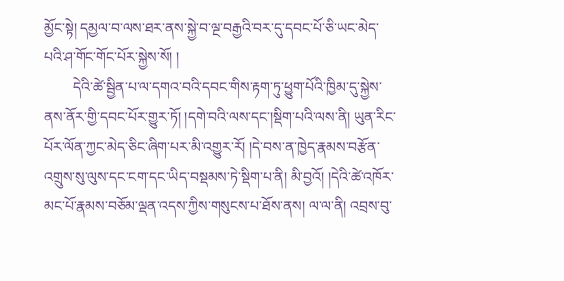མྱོང་སྟེ། དམྱལ་བ་ལས་ཐར་ནས་སྐྱེ་བ་ལྔ་བརྒྱའི་བར་དུ་དབང་པོ་ཅི་ཡང་མེད་པའི་ཤ་གོང་གོང་པོར་སྐྱེས་སོ། །
        དེའི་ཚེ་སྦྱིན་པ་ལ་དགའ་བའི་དབང་གིས་རྟག་ཏུ་ཕྱུག་པོའི་ཁྱིམ་དུ་སྐྱེས་ནས་ནོར་གྱི་དབང་པོར་གྱུར་ཏོ། །དགེ་བའི་ལས་དང་།སྡིག་པའི་ལས་ནི། ཡུན་རིང་པོར་ལོན་ཀྱང་མེད་ཅིང་ཞིག་པར་མི་འགྱུར་རོ། །དེ་བས་ན་ཁྱེད་རྣམས་བརྩོན་འགྲུས་སུ་ལུས་དང་ངག་དང་ཡིད་བསྡམས་ཏེ་སྡིག་པ་ནི། མི་བྱའོ། །དེའི་ཚེ་འཁོར་མང་པོ་རྣམས་བཅོམ་ལྡན་འདས་ཀྱིས་གསུངས་པ་ཐོས་ནས། ལ་ལ་ནི། འབྲས་བུ་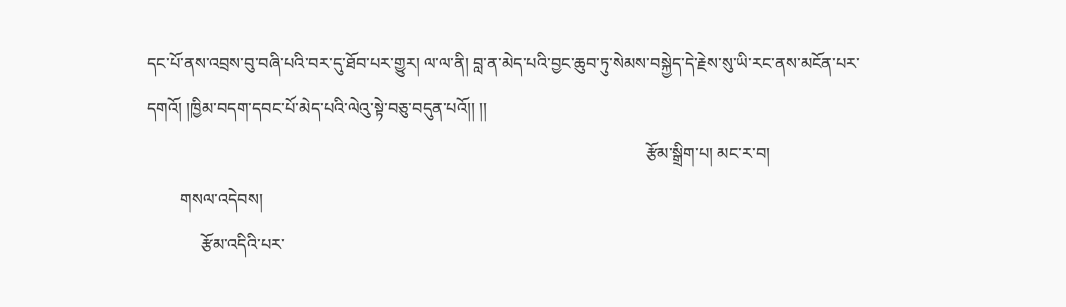དང་པོ་ནས་འབྲས་བུ་བཞི་པའི་བར་དུ་ཐོབ་པར་གྱུར། ལ་ལ་ནི། བླ་ན་མེད་པའི་བྱང་ཆུབ་ཏུ་སེམས་བསྐྱེད་དེ་རྗེས་སུ་ཡི་རང་ནས་མངོན་པར་དགའོ། །ཁྱིམ་བདག་དབང་པོ་མེད་པའི་ལེའུ་སྟེ་བཅུ་བདུན་པའོ།། །།
                                                                                                                        རྩོམ་སྒྲིག་པ། མང་ར་བ།
        གསལ་འདེབས།
             རྩོམ་འདིའི་པར་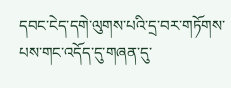དབང་ངེད་དགེ་ལུགས་པའི་དྲ་བར་གཏོགས་པས་གང་འདོད་དུ་གཞན་དུ་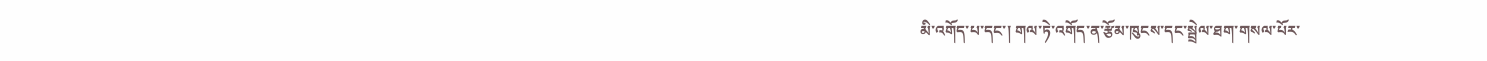མི་འགོད་པ་དང་། གལ་ཏེ་འགོད་ན་རྩོམ་ཁུངས་དང་སྦྲེལ་ཐག་གསལ་པོར་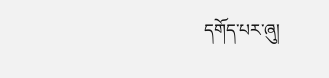དགོད་པར་ཞུ།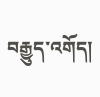བརྒྱུད་འགོད།